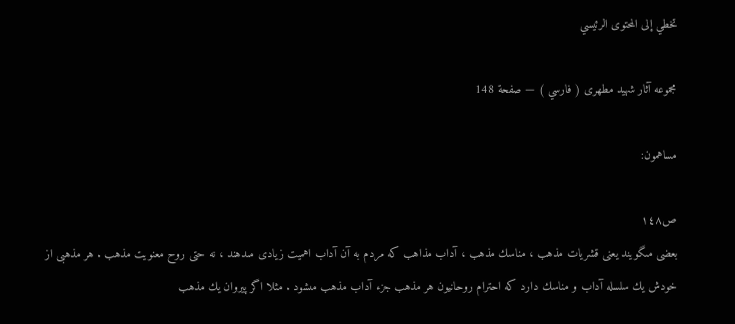تخطي إلى المحتوى الرئيسي

مجموعه آثار شهيد مطهرى ( فارسي ) — صفحة 148

مساهمون:

ص١٤٨
بعضى مىگويند يعنى قشريات مذهب ، مناسك مذهب ، آداب مذاهب كه مردم به آن آداب اهميت زيادى مىدهند ، نه حتى روح معنويت مذهب . هر مذهبى از خودش يك سلسله آداب و مناسك دارد كه احترام روحانيون هر مذهب جزء آداب مذهب مىشود . مثلا اگر پيروان يك مذهب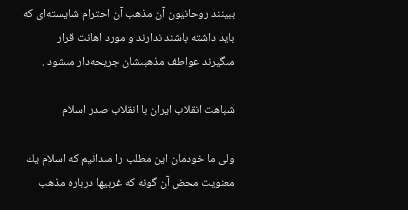ببينند روحانيون آن مذهب آن احترام شايسته‌اى كه بايد داشته باشند ندارند و مورد اهانت قرار مىگيرند عواطف مذهبىشان جريحه‌دار مىشود .

شباهت انقلاب ايران با انقلاب صدر اسلام

ولى ما خودمان اين مطلب را مىدانيم كه اسلام يك معنويت محض آن گونه كه غربيها درباره مذهب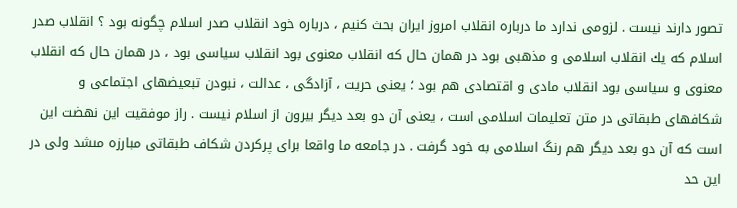تصور دارند نيست . لزومى ندارد ما درباره انقلاب امروز ايران بحث كنيم ، درباره خود انقلاب صدر اسلام چگونه بود ؟ انقلاب صدر اسلام كه يك انقلاب اسلامى و مذهبى بود در همان حال كه انقلاب معنوى بود انقلاب سياسى بود ، در همان حال كه انقلاب معنوى و سياسى بود انقلاب مادى و اقتصادى هم بود ؛ يعنى حريت ، آزادگى ، عدالت ، نبودن تبعيضهاى اجتماعى و شكافهاى طبقاتى در متن تعليمات اسلامى است ، يعنى آن دو بعد ديگر بيرون از اسلام نيست . راز موفقيت اين نهضت اين است كه آن دو بعد ديگر هم رنگ اسلامى به خود گرفت . در جامعه ما واقعا براى پركردن شكاف طبقاتى مبارزه مىشد ولى در اين حد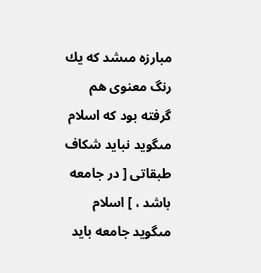مبارزه مىشد كه يك رنگ معنوى هم گرفته بود كه اسلام مىگويد نبايد شكاف طبقاتى [ در جامعه باشد ، ] اسلام مىگويد جامعه بايد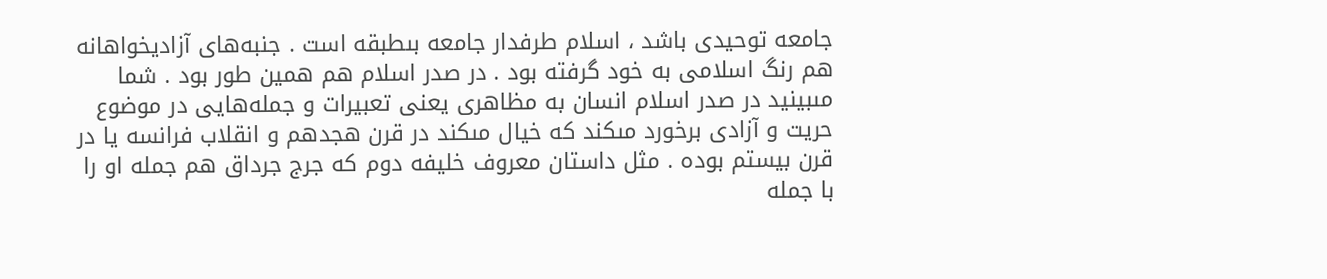جامعه توحيدى باشد ، اسلام طرفدار جامعه بىطبقه است . جنبه‌هاى آزاديخواهانه هم رنگ اسلامى به خود گرفته بود . در صدر اسلام هم همين طور بود . شما مىبينيد در صدر اسلام انسان به مظاهرى يعنى تعبيرات و جمله‌هايى در موضوع حريت و آزادى برخورد مىكند كه خيال مىكند در قرن هجدهم و انقلاب فرانسه يا در قرن بيستم بوده . مثل داستان معروف خليفه دوم كه جرج جرداق هم جمله او را با جمله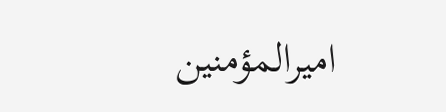اميرالمؤمنين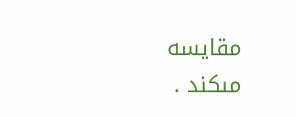مقايسه مىكند .